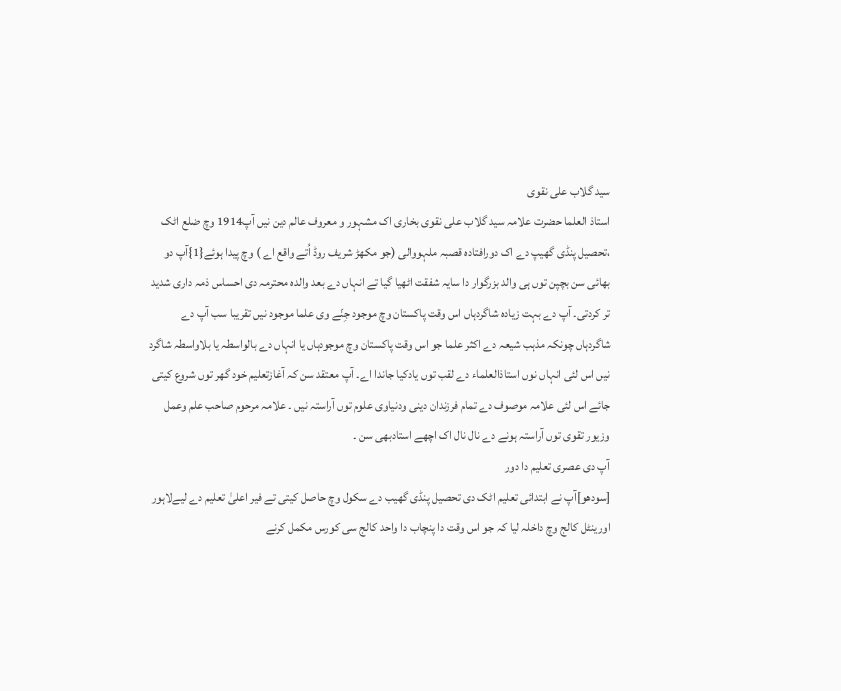سید گلاب علی نقوی
استاذ العلما حضرت علامہ سید گلاب علی نقوی بخاری اک مشہور و معروف عالم دین نيں آپ1914 وچ ضلع اٹک ،تحصیل پنڈی گھیپ دے اک دورافتادہ قصبہ ملہووالی (جو مکھڑ شریف روڈ اُتے واقع اے ) وچ پیدا ہوئے{1}آپ دو بھائی سن بچپن توں ہی والد بزرگوار دا سایہ شفقت اٹھیا گیا تے انہاں دے بعد والدہ محترمہ دی احساس ذمہ داری شدید تر کردتی۔ آپ دے بہت زیادہ شاگردہاں اس وقت پاکستان وچ موجود جِنّے وی علما موجود نيں تقریبا سب آپ دے شاگردہاں چونکہ مذہب شیعہ دے اکثر علما جو اس وقت پاکستان وچ موجودہاں یا انہاں دے بالواسطہ یا بلاواسطہ شاگرد نيں اس لئی انہاں نوں استاذالعلماء دے لقب توں یادکیا جاندا اے۔ آپ معتقد سن کہ آغازتعلیم خود گھر توں شروع کيتی جائے اس لئی علامہ موصوف دے تمام فرزندان دینی ودنیاوی علوم توں آراستہ نيں ۔ علامہ مرحوم صاحب علم وعمل وزیور تقوی توں آراستہ ہونے دے نال نال اک اچھے استادبھی سن ۔
آپ دی عصری تعلیم دا دور
[سودھو]آپ نے ابتدائی تعلیم اٹک دی تحصیل پنڈی گھیب دے سکول وچ حاصل کيتی تے فیر اعلیٰ تعلیم دے لیےلاہور اورینٹل کالج وچ داخلہ لیا کہ جو اس وقت دا پنچاب دا واحد کالج سی کورس مکمل کرنے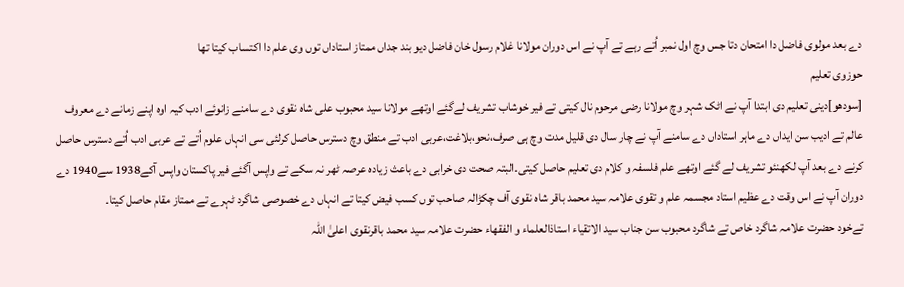دے بعد مولوی فاضل دا امتحان دتا جس وچ اول نمبر اُتے رہے تے آپ نے اس دوران مولانا غلام رسول خان فاضل دیو بند جداں ممتاز استاداں توں وی علم دا اکتساب کيتا تھا
حوزوی تعلیم
[سودھو]دینی تعلیم دی ابتدا آپ نے اٹک شہر وچ مولانا رضی مرحوم نال کيتی تے فیر خوشاب تشریف لےگئے اوتھے مولانا سید محبوب علی شاہ نقوی دے سامنے زانوئے ادب کیہ اوہ اپنے زمانے دے معروف عالم تے ادیب سن ایداں دے ماہر استاداں دے سامنے آپ نے چار سال دی قلیل مدت وچ ہی صرف،نحو،بلاغت،عربی ادب تے منطق وچ دسترس حاصل کرلئی سی انہاں علوم اُتے تے عربی ادب اُتے دسترس حاصل کرنے دے بعد آپ لکھنئو تشریف لے گئے اوتھے علم فلسفہ و کلام دی تعلیم حاصل کيتی۔البتہ صحت دی خرابی دے باعث زیادہ عرصہ ٹھر نہ سکے تے واپس آگئے فیر پاکستان واپس آکے1938 سے1940 دے دوران آپ نے اس وقت دے عظیم استاد مجسمہ علم و تقوی علامہ سید محمد باقر شاہ نقوی آف چکڑالہ صاحب توں کسب فیض کيتا تے انہاں دے خصوصی شاگرد ٹہرے تے ممتاز مقام حاصل کيتا۔
تےخود حضرت علامہ شاگرد خاص تے شاگرد محبوب سن جناب سید الاتقیاء استاذالعلماء و الفقھاء حضرت علامہ سید محمد باقرنقوی اعلیٰ اللہ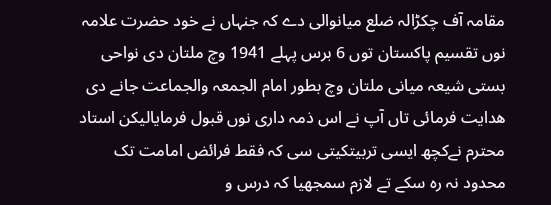مقامہ آف چکڑالہ ضلع میانوالی دے کہ جنہاں نے خود حضرت علامہ نوں تقسیم پاکستان توں 6 برس پہلے 1941 وچ ملتان دی نواحی بستی شیعہ میانی ملتان وچ بطور امام الجمعہ والجماعت جانے دی ھدایت فرمائی تاں آپ نے اس ذمہ داری نوں قبول فرمایالیکن استاد محترم نےکچھ ایسی تربیتکيتی سی کہ فقط فرائض امامت تک محدود نہ رہ سکے تے لازم سمجھیا کہ درس و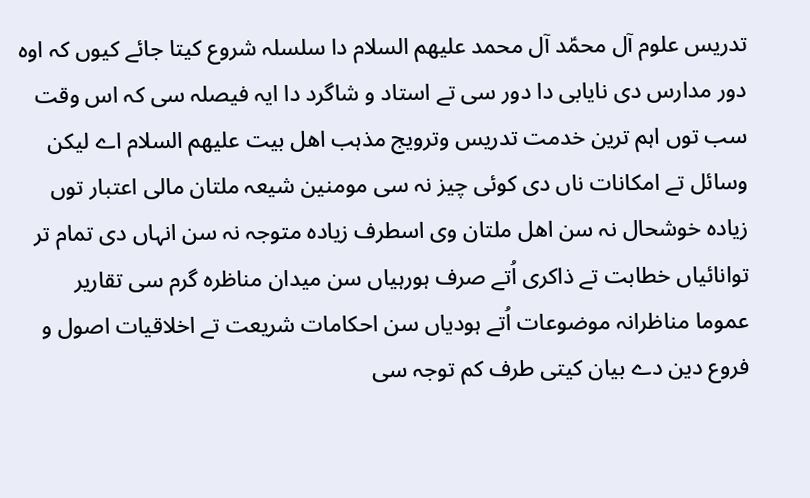تدریس علوم آل محمؑد آل محمد علیھم السلام دا سلسلہ شروع کيتا جائے کیوں کہ اوہ دور مدارس دی نایابی دا دور سی تے استاد و شاگرد دا ایہ فیصلہ سی کہ اس وقت سب توں اہم ترین خدمت تدریس وترویج مذہب اھل بیت علیھم السلام اے لیکن وسائل تے امکانات ناں دی کوئی چیز نہ سی مومنین شیعہ ملتان مالی اعتبار توں زیادہ خوشحال نہ سن اھل ملتان وی اسطرف زیادہ متوجہ نہ سن انہاں دی تمام تر توانائیاں خطابت تے ذاکری اُتے صرف ہورہیاں سن میدان مناظرہ گرم سی تقاریر عموما مناظرانہ موضوعات اُتے ہودیاں سن احکامات شریعت تے اخلاقیات اصول و فروع دین دے بیان کيتی طرف کم توجہ سی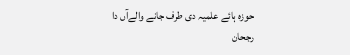حوزہ ہائے علمیہ دی طرف جانے والےآں دا رجحان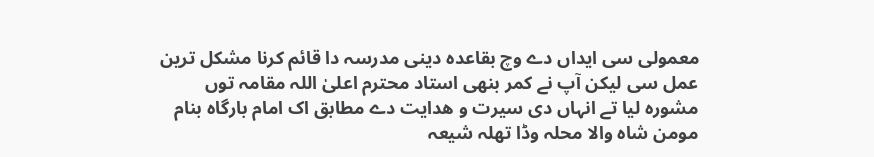معمولی سی ایداں دے وچ بقاعدہ دینی مدرسہ دا قائم کرنا مشکل ترین عمل سی لیکن آپ نے کمر بنھی استاد محترم اعلیٰ اللہ مقامہ توں مشورہ لیا تے انہاں دی سیرت و ھدایت دے مطابق اک امام بارگاہ بنام مومن شاہ والا محلہ وڈا تھلہ شیعہ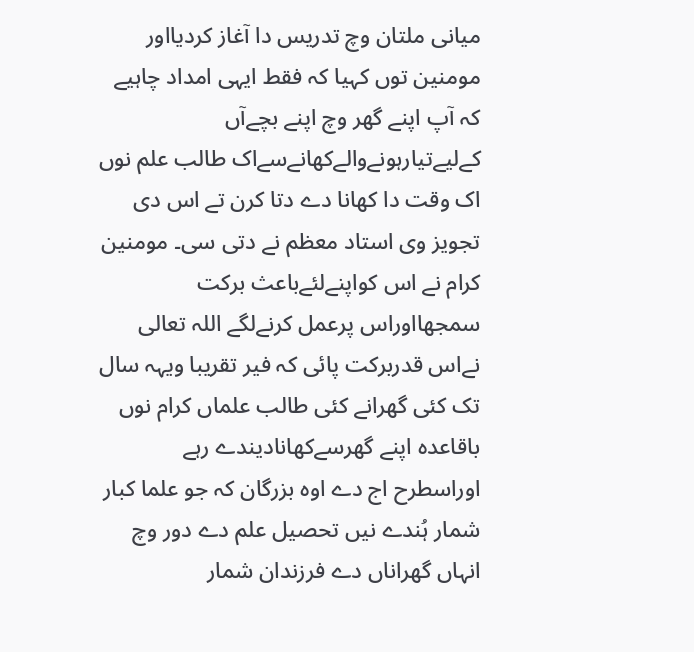میانی ملتان وچ تدریس دا آغاز کردیااور مومنین توں کہیا کہ فقط ایہی امداد چاہیے کہ آپ اپنے گھر وچ اپنے بچےآں کےلیےتیارہونےوالےکھانےسےاک طالب علم نوں اک وقت دا کھانا دے دتا کرن تے اس دی تجویز وی استاد معظم نے دتی سی۔ مومنین کرام نے اس کواپنےلئےباعث برکت سمجھااوراس پرعمل کرنےلگے اللہ تعالی نےاس قدربرکت پائی کہ فیر تقریبا ویہہ سال تک کئی گھرانے کئی طالب علماں کرام نوں باقاعدہ اپنے گھرسےکھانادیندے رہے اوراسطرح اج دے اوہ بزرگان کہ جو علما کبار شمار ہُندے نيں تحصیل علم دے دور وچ انہاں گھراناں دے فرزندان شمار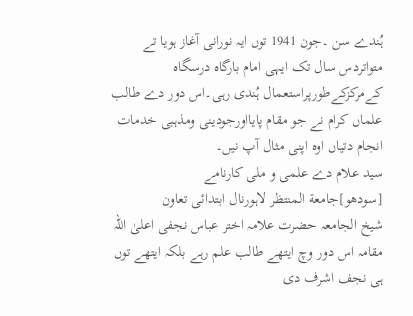ہُندے سن ۔جون 1941 توں ایہ نورانی آغاز ہويا تے متواتردس سال تک ایہی امام بارگاہ درسگاہ کےمرکزکےطورپراستعمال ہُندی رہی۔اس دور دے طالب علماں کرام نے جو مقام پایااورجودینی ومذہبی خدمات انجام دتیاں اوہ اپنی مثال آپ نيں۔
سید علام دے علمی و ملی کارنامے
[سودھو]جامعة المنتظر لاہورنال ابتدائی تعاون
شیخ الجامعہ حضرت علامہ اختر عباس نجفی اعلیٰ اللہ مقامہ اس دور وچ ایتھے طالب علم رہے بلکہ ایتھے توں ہی نجف اشرف دی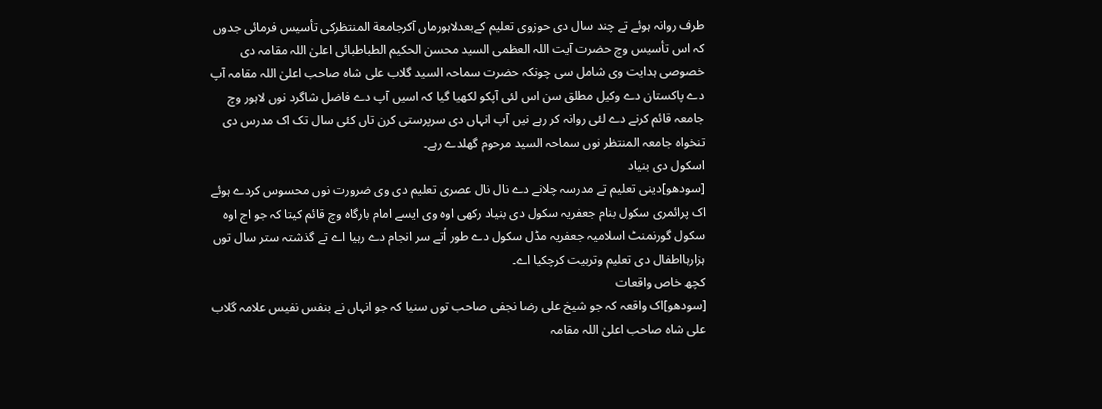طرف روانہ ہوئے تے چند سال دی حوزوی تعلیم کےبعدلاہورماں آکرجامعة المنتظرکی تأسیس فرمائی جدوں کہ اس تأسیس وچ حضرت آیت اللہ العظمی السید محسن الحکیم الطباطبائی اعلیٰ اللہ مقامہ دی خصوصی ہدایت وی شامل سی چونکہ حضرت سماحہ السید گلاب علی شاہ صاحب اعلیٰ اللہ مقامہ آپ دے پاکستان دے وکیل مطلق سن اس لئی آپکو لکھیا گیا کہ اسيں آپ دے فاضل شاگرد نوں لاہور وچ جامعہ قائم کرنے دے لئی روانہ کر رہے نيں آپ انہاں دی سرپرستی کرن تاں کئی سال تک اک مدرس دی تنخواہ جامعہ المنتظر نوں سماحہ السید مرحوم گھلدے رہے۔
اسکول دی بنیاد
[سودھو]دینی تعلیم تے مدرسہ چلانے دے نال نال عصری تعلیم دی وی ضرورت نوں محسوس کردے ہوئے اک پرائمری سکول بنام جعفریہ سکول دی بنیاد رکھی اوہ وی ايسے امام بارگاہ وچ قائم کيتا کہ جو اج اوہ سکول گورنمنٹ اسلامیہ جعفریہ مڈل سکول دے طور اُتے سر انجام دے رہیا اے تے گذشتہ ستر سال توں ہزارہااطفال دی تعلیم وتربیت کرچکيا اے۔
کچھ خاص واقعات
[سودھو]اک واقعہ کہ جو شیخ علی رضا نجفی صاحب توں سنیا کہ جو انہاں نے بنفس نفیس علامہ گلاب علی شاہ صاحب اعلیٰ اللہ مقامہ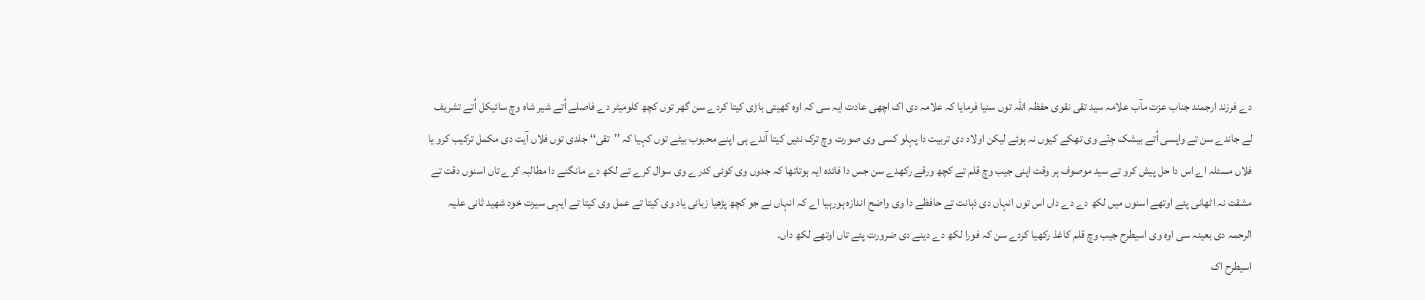دے فرزند ارجمند جناب عزت مآب علامہ سید تقی نقوی حفظہ اللہ توں سنیا فرمایا کہ علامہ دی اک اچھی عادت ایہ سی کہ اوہ کھیتی باڑی کيتا کردے سن گھر توں کچھ کلومیٹر دے فاصلے اُتے شیر شاہ وچ سائیکل اُتے تشریف لے جاندے سن تے واپسی اُتے بیشک جِنّے وی تھکے کیوں نہ ہوئے لیکن اولاد دی تربیت دا پہلو کسی وی صورت وچ ترک نئيں کيتا آندے ہی اپنے محبوب بیٹے توں کہیا کہ ’’تقی‘‘ جلدی توں فلاں آیت دی مکمل ترکیب کرو یا فلاں مسئلہ اے اس دا حل پیش کرو تے سید موصوف ہر وقت اپنی جیب وچ قلم تے کچھ ورقے رکھدے سن جس دا فائدہ ایہ ہوتاتھا کہ جدوں وی کوئی کدرے وی سوال کرے تے لکھ دے مانگنے دا مطالبہ کرے تاں اسنوں دقت تے مشقت نہ اٹھانی پئے اوتھے اسنوں ميں لکھ دے دے داں اس توں انہاں دی ذہانت تے حافظے دا وی واضح اندازہ ہورہیا اے کہ انہاں نے جو کچھ پڑھیا زبانی یاد وی کيتا تے عمل وی کيتا تے ایہی سیرت خود شھید ثانی علیہ الرحمہ دی بعینہ سی اوہ وی اسیطرح جیب وچ قلم کاغذ رکھیا کردے سن کہ فورا لکھ دے دینے دی ضرورت پئے تاں اوتھے لکھ داں۔
اسیطرح اک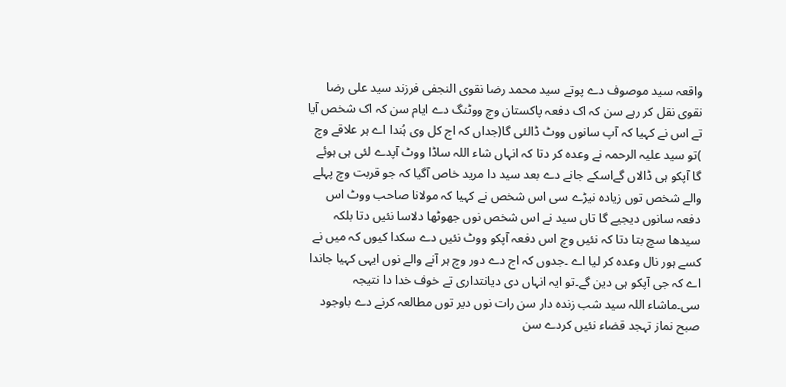واقعہ سید موصوف دے پوتے سید محمد رضا نقوی النجفی فرزند سید علی رضا نقوی نقل کر رہے سن کہ اک دفعہ پاکستان وچ ووٹنگ دے ایام سن کہ اک شخص آیا تے اس نے کہیا کہ آپ سانوں ووٹ ڈالئی گا(جداں کہ اج کل وی ہُندا اے ہر علاقے وچ )تو سید علیہ الرحمہ نے وعدہ کر دتا کہ انہاں شاء اللہ ساڈا ووٹ آپدے لئی ہی ہوئے گا آپکو ہی ڈالاں گےاسکے جانے دے بعد سید دا مرید خاص آگیا کہ جو قربت وچ پہلے والے شخص توں زیادہ نیڑے سی اس شخص نے کہیا کہ مولانا صاحب ووٹ اس دفعہ سانوں دیجیے گا تاں سید نے اس شخص نوں جھوٹھا دلاسا نئيں دتا بلکہ سیدھا سچ بتا دتا کہ نئيں وچ اس دفعہ آپکو ووٹ نئيں دے سکدا کیوں کہ ميں نے کسے ہور نال وعدہ کر ليا اے ۔جدوں کہ اج دے دور وچ ہر آنے والے نوں ایہی کہیا جاندا اے کہ جی آپکو ہی دین گے۔تو ایہ انہاں دی دیانتداری تے خوف خدا دا نتیجہ سی۔ماشاء اللہ سید شب زندہ دار سن رات نوں دیر توں مطالعہ کرنے دے باوجود صبح نماز تہجد قضاء نئيں کردے سن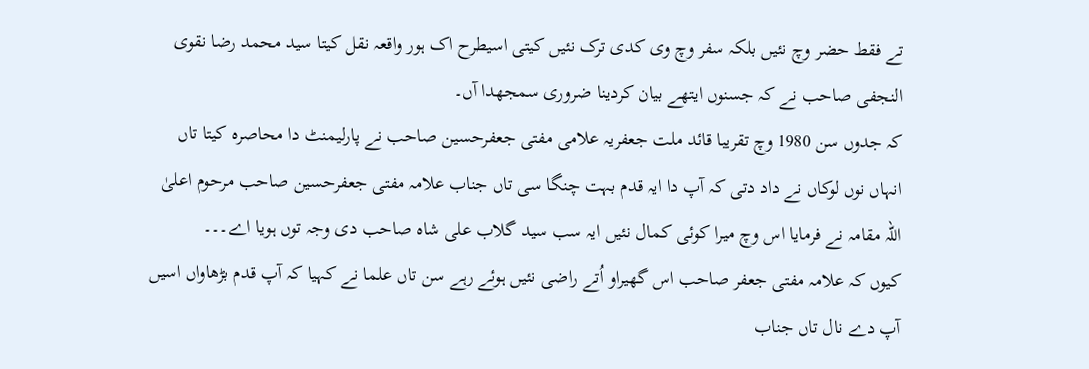تے فقط حضر وچ نئيں بلکہ سفر وچ وی کدی ترک نئيں کيتی اسیطرح اک ہور واقعہ نقل کيتا سید محمد رضا نقوی النجفی صاحب نے کہ جسنوں ایتھے بیان کردینا ضروری سمجھدا آں۔
کہ جدوں سن 1980 وچ تقریبا قائد ملت جعفریہ علامی مفتی جعفرحسین صاحب نے پارلیمنٹ دا محاصرہ کيتا تاں انہاں نوں لوکاں نے داد دتی کہ آپ دا ایہ قدم بہت چنگا سی تاں جناب علامہ مفتی جعفرحسین صاحب مرحوم اعلیٰ اللہ مقامہ نے فرمایا اس وچ میرا کوئی کمال نئيں ایہ سب سید گلاب علی شاہ صاحب دی وجہ توں ہويا اے۔۔۔
کیوں کہ علامہ مفتی جعفر صاحب اس گھیراو اُتے راضی نئيں ہوئے رہے سن تاں علما نے کہیا کہ آپ قدم بڑھاواں اسيں آپ دے نال تاں جناب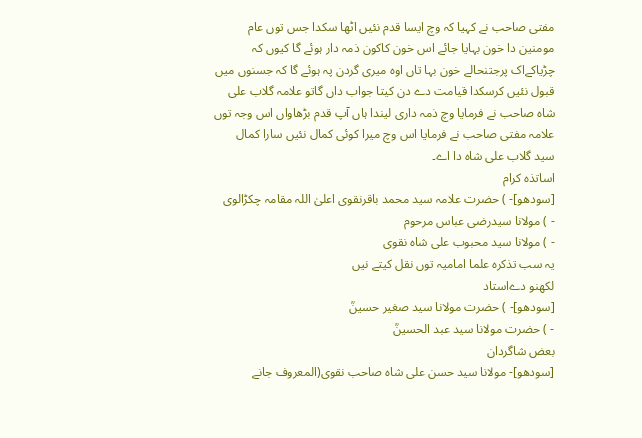مفتی صاحب نے کہیا کہ وچ ایسا قدم نئيں اٹھا سکدا جس توں عام مومنین دا خون بہایا جائے اس خون کاکون ذمہ دار ہوئے گا کیوں کہ چڑیاکےاک پرجتنحالے خون بہا تاں اوہ میری گردن پہ ہوئے گا کہ جسنوں ميں قبول نئيں کرسکدا قیامت دے دن کيتا جواب داں گاتو علامہ گلاب علی شاہ صاحب نے فرمایا وچ ذمہ داری لیندا ہاں آپ قدم بڑھاواں اس وجہ توں علامہ مفتی صاحب نے فرمایا اس وچ میرا کوئی کمال نئيں سارا کمال سید گلاب علی شاہ دا اے۔
اساتذہ کرام
[سودھو]- ) حضرت علامہ سید محمد باقرنقوی اعلیٰ اللہ مقامہ چکڑالوی
- ) مولانا سیدرضی عباس مرحوم
- ) مولانا سید محبوب علی شاہ نقوی
یہ سب تذکرہ علما امامیہ توں نقل کیتے نيں
لکھنو دےاستاد
[سودھو]- ) حضرت مولانا سید صغیر حسینؒ
- ) حضرت مولانا سید عبد الحسینؒ
بعض شاگردان
[سودھو]- مولانا سید حسن علی شاہ صاحب نقوی(المعروف جانے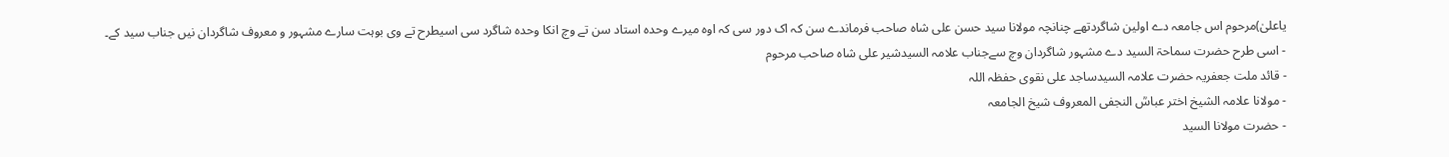یاعلیٰ)مرحوم اس جامعہ دے اولین شاگردتھے چنانچہ مولانا سید حسن علی شاہ صاحب فرماندے سن کہ اک دور سی کہ اوہ میرے وحدہ استاد سن تے وچ انکا وحدہ شاگرد سی اسیطرح تے وی بوہت سارے مشہور و معروف شاگردان نيں جناب سید کے۔
- اسی طرح حضرت سماحۃ السید دے مشہور شاگردان وچ سےجناب علامہ السیدشیر علی شاہ صاحب مرحوم
- قائد ملت جعفریہ حضرت علامہ السیدساجد علی نقوی حفظہ اللہ
- مولانا علامہ الشیخ اختر عباسؒ النجفی المعروف شیخ الجامعہ
- حضرت مولانا السید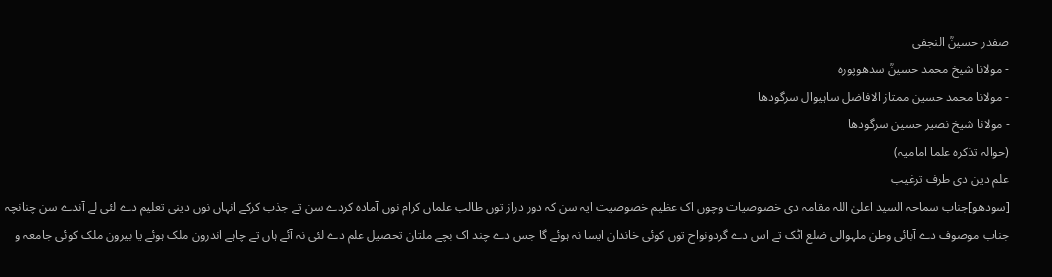صفدر حسینؒ النجفی
- مولانا شیخ محمد حسینؒ سدھوپورہ
- مولانا محمد حسین ممتاز الافاضل ساہیوال سرگودھا
- مولانا شیخ نصیر حسین سرگودھا
(حوالہ تذکرہ علما امامیہ)
علم دین دی طرف ترغیب
[سودھو]جناب سماحہ السید اعلیٰ اللہ مقامہ دی خصوصیات وچوں اک عظیم خصوصیت ایہ سن کہ دور دراز توں طالب علماں کرام نوں آمادہ کردے سن تے جذب کرکے انہاں نوں دینی تعلیم دے لئی لے آندے سن چنانچہ جناب موصوف دے آبائی وطن ملہوالی ضلع اٹک تے اس دے گردونواح توں کوئی خاندان ایسا نہ ہوئے گا جس دے چند اک بچے ملتان تحصیل علم دے لئی نہ آئے ہاں تے چاہے اندرون ملک ہوئے یا بیرون ملک کوئی جامعہ و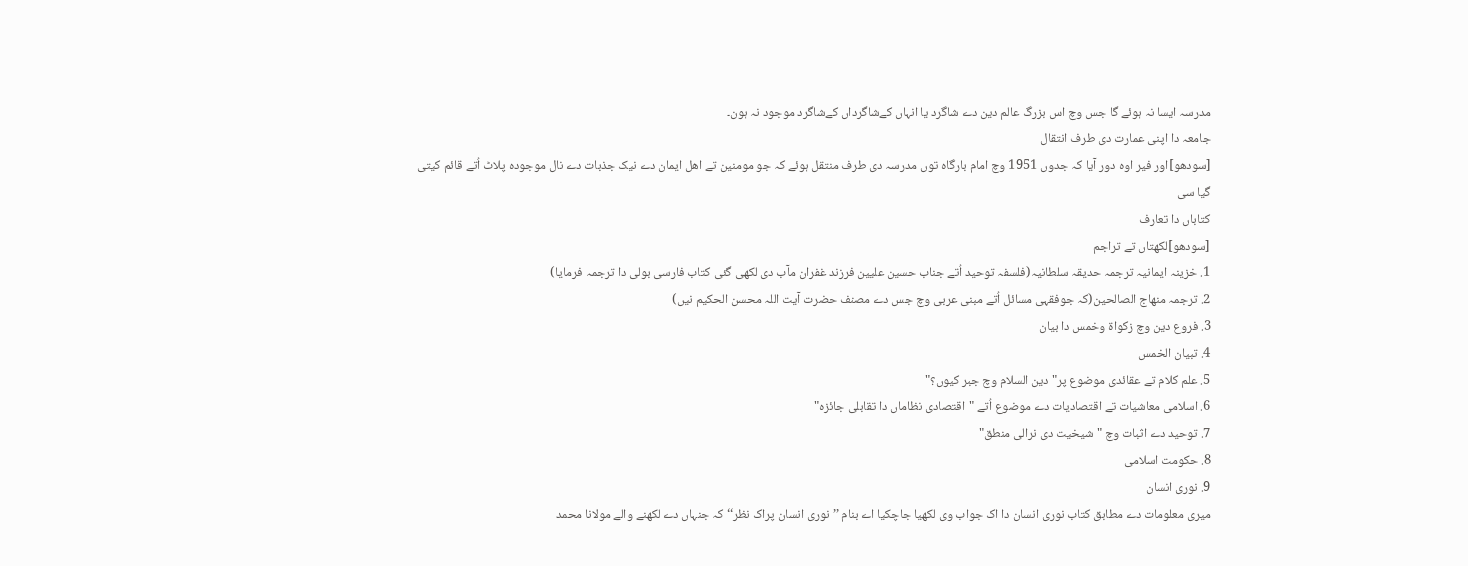مدرسہ ایسا نہ ہوئے گا جس وچ اس بزرگ عالم دین دے شاگرد یا انہاں کےشاگرداں کےشاگرد موجود نہ ہون۔
جامعہ دا اپنی عمارت دی طرف انتقال
[سودھو]اور فیر اوہ دور آیا کہ جدوں 1951 وچ امام بارگاہ توں مدرسہ دی طرف منتقل ہوئے کہ جو مومنین تے اھل ایمان دے نیک جذبات دے نال موجودہ پلاٹ اُتے قائم کيتی گیا سی
کتاباں دا تعارف
[سودھو]لکھتاں تے تراجم
1. خزینہ ایمانیہ ترجمہ حدیقہ سلطانیہ(فلسفہ توحید اُتے جناب حسین علیین فرزند غفران مآب دی لکھی گئی کتاب فارسی بولی دا ترجمہ فرمایا)
2. ترجمہ منھاج الصالحین(کہ جوفقہی مسائل اُتے مبنی عربی وچ جس دے مصنف حضرت آیت اللہ محسن الحکیم نيں)
3. فروع دین وچ زکواة وخمس دا بیان
4. تبیان الخمس
5. علم کلام تے عقائدی موضوع پر"دین السلام وچ جبر کیوں؟"
6. اسلامی معاشیات تے اقتصادیات دے موضوع اُتے "اقتصادی نظاماں دا تقابلی جائزہ"
7. توحید دے اثبات وچ "شیخیت دی نرالی منطق"
8. حکومت اسلامی
9. نوری انسان
میری معلومات دے مطابق کتاب نوری انسان دا اک جواب وی لکھیا جاچکيا اے بنام ’’نوری انسان پراک نظر‘‘کہ جنہاں دے لکھنے والے مولانا محمد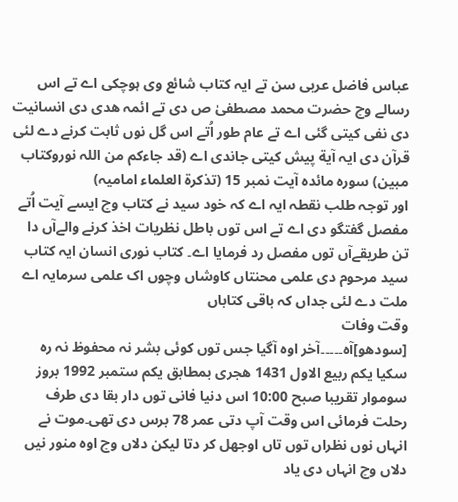عباس فاضل عربی سن تے ایہ کتاب شائع وی ہوچکی اے تے اس رسالے وچ حضرت محمد مصطفیٰ ص دی تے ائمہ ھدی دی انسانیت دی نفی کيتی گئی اے تے عام طور اُتے اس گل نوں ثابت کرنے دے لئی قرآن دی ایہ آیة پیش کيتی جاندی اے (قد جاءکم من اللہ نوروکتاب مبین) سورہ مائدہ آیت نمبر 15 (تذکرة العلماء امامیہ)
اور توجہ طلب نقطہ ایہ اے کہ خود سید نے کتاب وچ ايسے آیت اُتے مفصل گفتگو دی اے تے اس توں باطل نظریات اخذ کرنے والےآں دا تن طریقےآں توں مفصل رد فرمایا اے۔ کتاب نوری انسان ایہ کتاب سید مرحوم دی علمی محنتاں کاوشاں وچوں اک علمی سرمایہ اے ملت دے لئی جداں کہ باقی کتاباں
وقت وفات
[سودھو]آہ۔۔۔۔۔آخر اوہ آگیا جس توں کوئی بشر نہ محفوظ نہ رہ سکیا یکم ربیع الاول 1431 ھجری بمطابق یکم ستمبر 1992 بروز سوموار تقریبا صبح 10:00 اس دنیا فانی توں دار بقا دی طرف رحلت فرمائی اس وقت آپ دتی عمر 78 برس دی تھی۔موت نے انہاں نوں نظراں توں تاں اوجھل کر دتا لیکن دلاں وچ اوہ منور نيں دلاں وچ انہاں دی یاد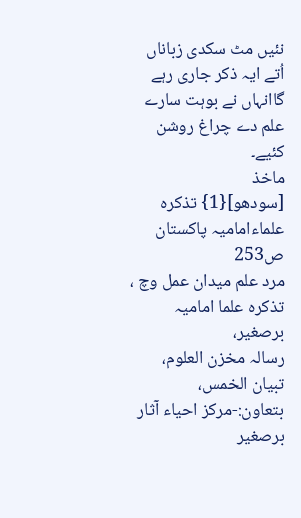نئيں مٹ سکدی زباناں اُتے ایہ ذکر جاری رہے گاانہاں نے بوہت سارے علم دے چراغ روشن کئیے۔
ماخذ
[سودھو]{1} تذکرہ علماءامامیہ پاکستان ص253
مرد علم میدان عمل وچ ،
تذکرہ علما امامیہ برصغیر،
رسالہ مخزن العلوم،
تبیان الخمس،
بتعاون:-مرکز احیاء آثار برصغیر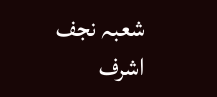شعبہ نجف اشرف